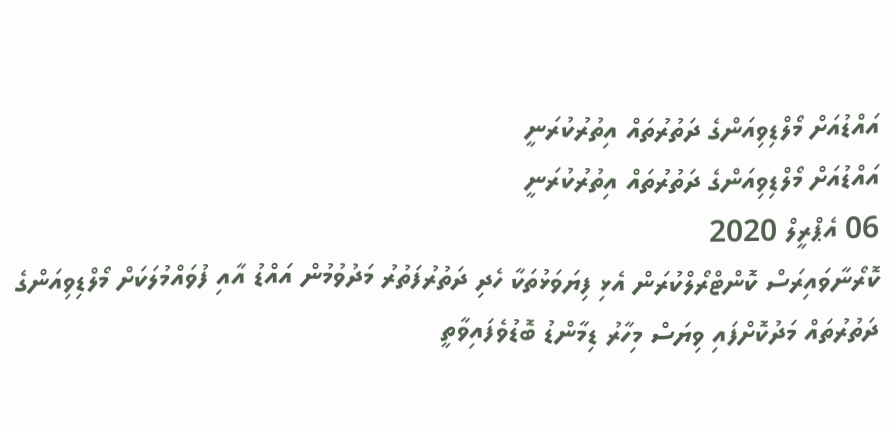އައްޑުއަށް މޯލްޑިވިއަންގެ ދަތުރުތައް އިތުރުކުރަނީ
އައްޑުއަށް މޯލްޑިވިއަންގެ ދަތުރުތައް އިތުރުކުރަނީ
06 އެޕްރީލް 2020
ކޮރޯނާވައިރަސް ކޮންޓްރޯލްކުރަން އެޅި ފިޔަވަޅުތަކާ ހެދި ދަތުރުފަތުރު މަދުވުމުން އައްޑު އާއި ފުވައްމުލަކަށް މޯލްޑިވިއަންގެ ދަތުރުތައް މަދުކޮށްފައި ވިޔަސް މިހާރު ޑިމާންޑު ބޮޑުވެފައިވާތީ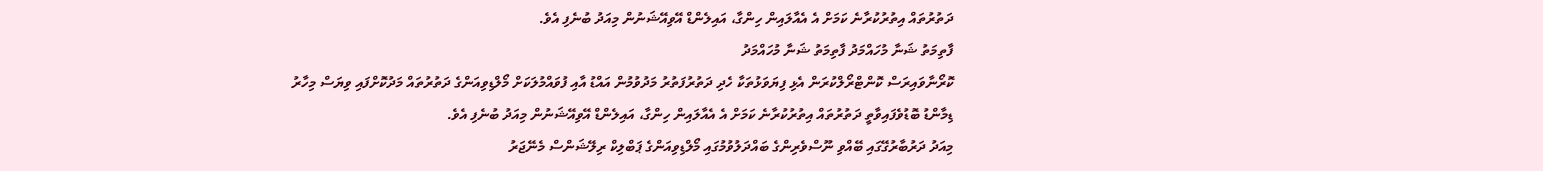ދަތުރުތައް އިތުރުކުރާނެ ކަމަށް އެ އެއާލައިން ހިންގާ، އައިލެންޑް އޭވިއޭޝަނުން މިއަދު ބުނެފި އެވެ.
ފާތިމަތު ޝަނާ މުހައްމަދު ފާތިމަތު ޝަނާ މުހައްމަދު
ކޮރޯނާވައިރަސް ކޮންޓްރޯލްކުރަން އެޅި ފިޔަވަޅުތަކާ ހެދި ދަތުރުފަތުރު މަދުވުމުން އައްޑު އާއި ފުވައްމުލަކަށް މޯލްޑިވިއަންގެ ދަތުރުތައް މަދުކޮށްފައި ވިޔަސް މިހާރު ޑިމާންޑު ބޮޑުވެފައިވާތީ ދަތުރުތައް އިތުރުކުރާނެ ކަމަށް އެ އެއާލައިން ހިންގާ، އައިލެންޑް އޭވިއޭޝަނުން މިއަދު ބުނެފި އެވެ.
މިއަދު ދަރުބާރުގޭގައި ބޭއްވި ނޫސްވެރިންގެ ބައްދަލުވުމުގައި މޯލްޑިވިއަންގެ ޕަބްލިކް ރިލޭޝަންސް މެނޭޖަރު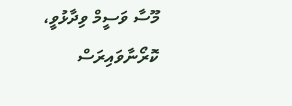މޫސާ ވަސީމް ވިދާޅުވީ، ކޮރޯނާވައިރަސް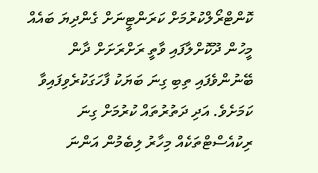ކޮންޓްރޯލްކުރުމަށް ކަރަންޓީނަށް ގެންދިޔަ ބައެއް މީހުން ދޫކޮށްލާފައި ވާތީ ރަށްރަށަށް ދާން ބޭނުންވެފައި ތިބި ގިނަ ބަޔަކު ފާހަގަކުރެވިފައިވާ ކަމަށެވެ. އަދި ދަތުރުތައް ކުރުމަށް ގިނަ ރިކުއެސްޓްތަކެއް މިހާރު ލިބެމުން އަންނަ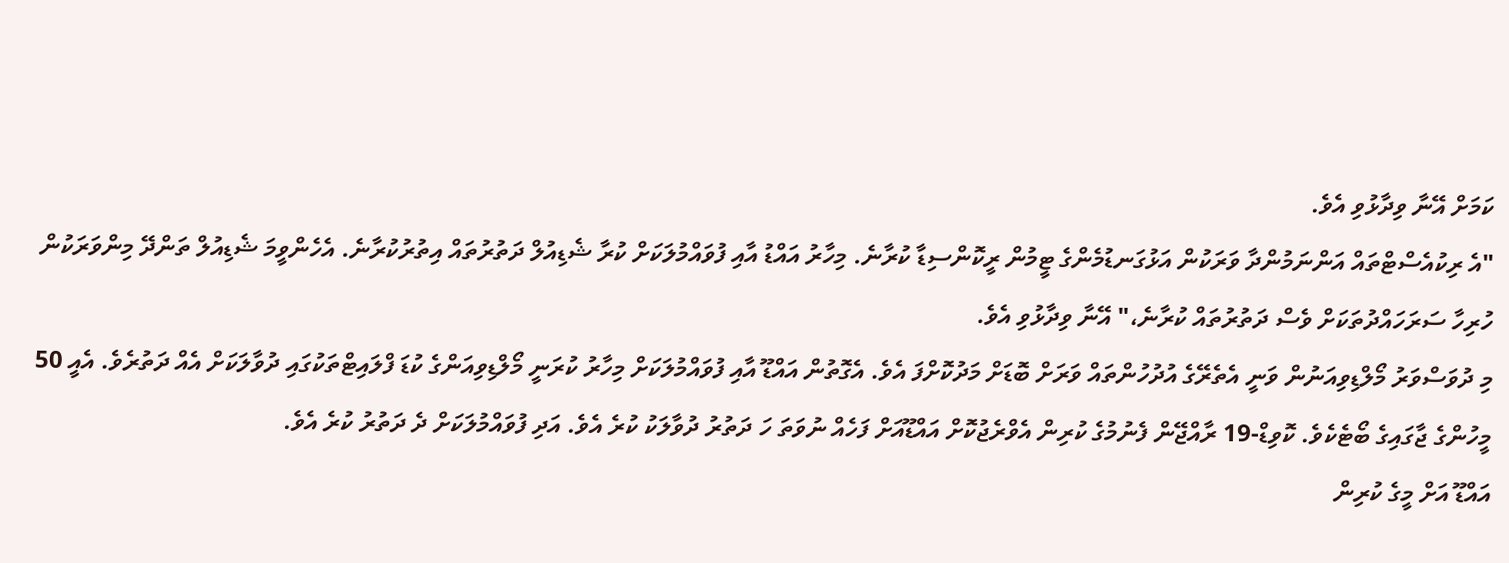ކަމަށް އޭނާ ވިދާޅުވި އެވެ.
"އެ ރިކުއެސްޓްތައް އަންނަމުންދާ ވަރަކުން އަޅުގަނޑުމެންގެ ޓީމުން ރީކޮންސިޑާ ކުރާނެ. މިހާރު އައްޑު އާއި ފުވައްމުލަކަށް ކުރާ ޝެޑިއުލް ދަތުރުތައް އިތުރުކުރާނެ. އެހެންވީމަ ޝެޑިއުލް ތަންދޭ މިންވަރަކުން ހުރިހާ ސަރަހައްދުތަކަށް ވެސް ދަތުރުތައް ކުރާނެ،" އޭނާ ވިދާޅުވި އެވެ.
މި ދުވަސްވަރު މޯލްޑިވިއަނުން ވަނީ އެތެރޭގެ އުދުހުންތައް ވަރަށް ބޮޑަށް މަދުކޮށްފަ އެވެ. އެގޮތުން އައްޑޫ އާއި ފުވައްމުލަކަށް މިހާރު ކުރަނީ މޯލްޑިވިއަންގެ ކުޑަ ފްލައިޓްތަކުގައި ދުވާލަކަށް އެއް ދަތުރެވެ. އެއީ 50 މީހުންގެ ޖާގައިގެ ބޯޓެކެވެ. ކޮވިޑް-19 ރާއްޖޭން ފެނުމުގެ ކުރިން އެވްރެޖުކޮށް އައްޑޫއަށް ފަހެއް ނުވަތަ ހަ ދަތުރު ދުވާލަކު ކުރެ އެވެ. އަދި ފުވައްމުލަކަށް ދެ ދަތުރު ކުރެ އެވެ.
އައްޑޫ އަށް މީގެ ކުރިން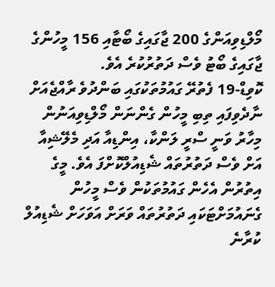މޯލްޑިވިއަންގެ 200 ޖާގައިގެ ބޯޓާއި 156 މީހުންގެ ޖާގައިގެ ބޯޓު ވެސް ދަތުރުކުރެ އެވެ.
ކޮވިޑް-19 ފެތުރޭ ގައުމުތަކުގައި ބަންދުވެ ރާއްޖެއަށް ނާދެވިފައި ތިބި މީހުން ގެންނަން މޯލްޑިވިއަނުން މިހާރު ވަނީ ސްރީ ލަންކާ، އިންޑިއާ އަދި މެލޭޝިއާ އަށް ވެސް ދަތުރުތައް ޝެޑިއުލްކޮށްފަ އެވެ. މީގެ އިތުރުން އެހެން ގައުމުތަކުން ވެސް މީހުން ގެނައުމަށްޓަކައި ދަތުރުތައް ވަރަށް އަވަހަށް ޝެޑިއުލް ކުރާނެ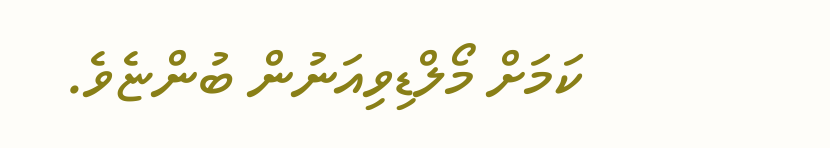ކަމަށް މޯލްޑިވިއަނުން ބުންޏެވެ.